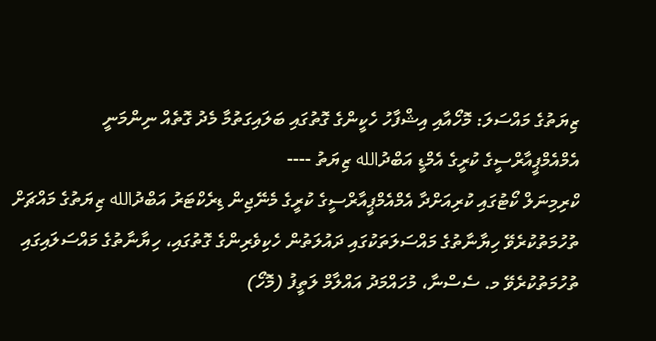ޒިޔަތުގެ މައްސަލަ: މޮހޯއާއި އިޝްފާހު ހެކީންގެ ގޮތުގައި ބަލައިގަތުމާ މެދު ގޮތެއް ނިންމަނީ
އެމްއެމްޕީއާރްސީގެ ކުރީގެ އެމްޑީ އަބްދުالله ޒިޔަތު ----
ކްރިމިނަލް ކޯޓުގައި ކުރިއަށްދާ އެމްއެމްޕީއާރްސީގެ ކުރީގެ މެނޭޖިން ޑިރެކްޓަރު އަބްދުالله ޒިޔަތުގެ މައްޗަށް ތުހުމަތުކުރެވޭ ހިޔާނާތުގެ މައްސަލަތަކުގައި ދައުލަތުން ހެކިވެރިންގެ ގޮތުގައި، ހިޔާނާތުގެ މައްސަލައިގައި ތުހުމަތުކުރެވޭ މ. ސެސްނާ، މުހައްމަދު އައްލާމް ލަތީފު (މޮހޯ)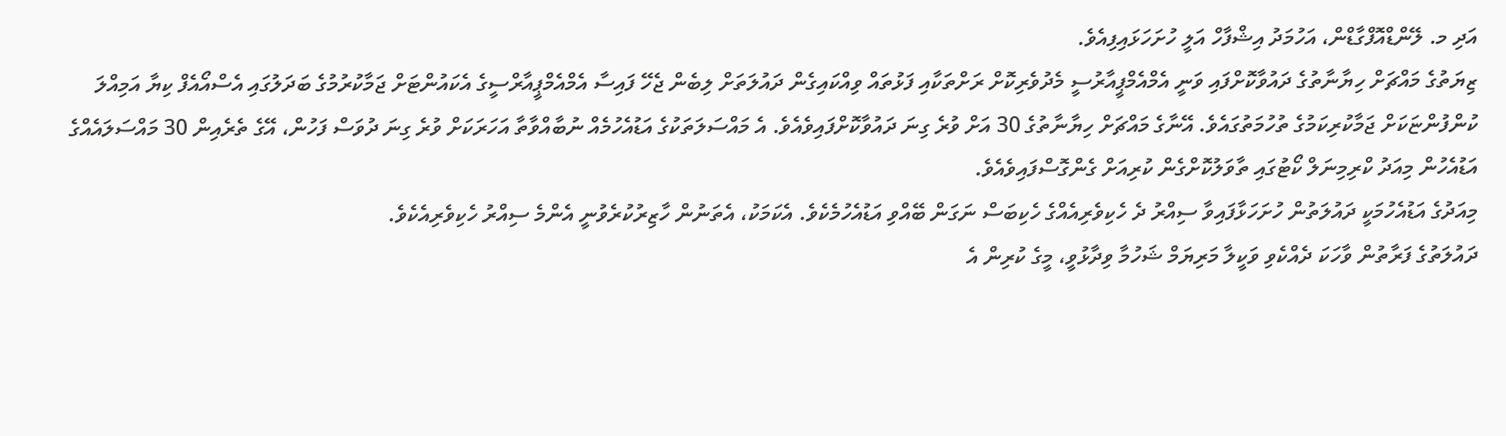އަދި މ. ލޭންޑްއޮފްގާޑްން، އަހުމަދު އިޝްފާހް އަލީ ހުށަހަޅައިފިއެވެ.
ޒިޔަތުގެ މައްޗަށް ހިޔާނާތުގެ ދައުވާކޮށްފައި ވަނީ އެމްއެމްޕީއާރުސީ މެދުވެރިކޮށް ރަށްތަކާއި ފަޅުތައް ވިއްކައިގެން ދައުލަތަށް ލިބެން ޖެހޭ ފައިސާ އެމްއެމްޕީއާރްސީގެ އެކައުންޓަށް ޖަމާކުރުމުގެ ބަދަލުގައި އެސްއޯއެފް ކިޔާ އަމިއްލަ ކުންފުންޏަކަށް ޖަމާކުރިކަމުގެ ތުހުމަތުގައެވެ. އޭނާގެ މައްޗަށް ހިޔާނާތުގެ 30 އަށް ވުރެ ގިނަ ދައުވާކޮށްފައިވެއެވެ. އެ މައްސަލަތަކުގެ އަޑުއެހުމެއް ނުބާއްވާތާ އަހަރަކަށް ވުރެ ގިނަ ދުވަސް ފަހުން، އޭގެ ތެރެއިން 30 މައްސަލައެއްގެ އަޑުއެހުން މިއަދު ކްރިމިނަލް ކޯޓުގައި ތާވަލުކޮށްގެން ކުރިއަށް ގެންގޮސްފައިވެއެވެ.
މިއަދުގެ އަޑުއެހުމަކީ ދައުލަތުން ހުށަހަޅާފައިވާ ސިއްރު ދެ ހެކިވެރިއެއްގެ ހެކިބަސް ނަގަން ބޭއްވި އަޑުއެހުމެކެވެ. އެކަމަކު، އެތަނުން ހާޒިރުކުރެވުނީ އެންމެ ސިއްރު ހެކިވެރިއެކެވެ.
ދައުލަތުގެ ފަރާތުން ވާހަކަ ދެއްކެވި ވަކީލާ މަރިޔަމް ޝަހުމާ ވިދާޅުވީ، މީގެ ކުރިން އެ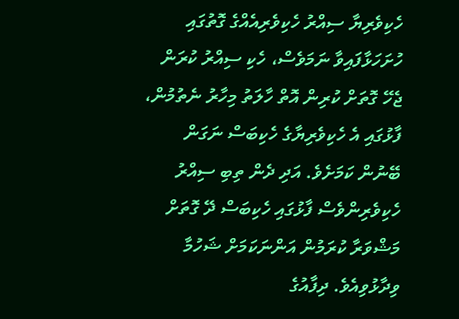ހެކިވެރިޔާ ސިއްރު ހެކިވެރިއެއްގެ ގޮތުގައި ހުށަހަޅާފައިވާ ނަމަވެސް، ހެކި ސިއްރު ކުރަން ޖެހޭ ގޮތަށް ކުރިން އޮތް ހާލަތު މިހާރު ނެތުމުން، ފާޅުގައި އެ ހެކިވެރިޔާގެ ހެކިބަސް ނަގަން ބޭނުން ކަމަށެވެ. އަދި ދެން ތިބި ސިއްރު ހެކިވެރިންވެސް ފާޅުގައި ހެކިބަސް ދޭ ގޮތަށް މަޝްވަރާ ކުރަމުން އަންނަކަމަށް ޝަހުމާ ވިދާޅުވިއެވެ. ދިފާއުގެ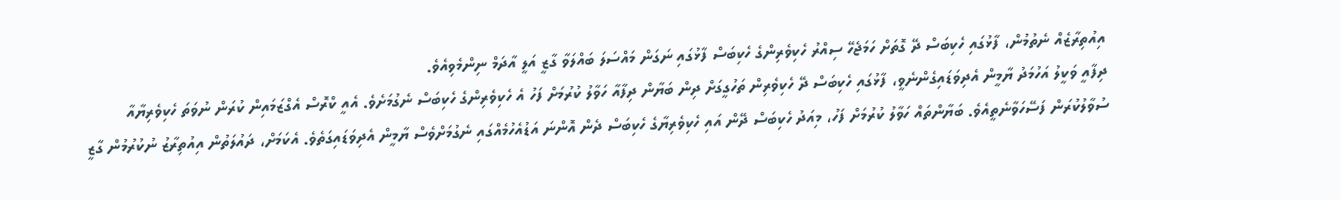އިއުތިރާޒެއް ނެތުމުން، ފާޅުގައި ހެކިބަސް ދޭ ގޮތަށް ހަމަޖެހޭ ސިއްރު ހެކިވެރިންގެ ހެކިބަސް ފާޅުގައި ނަގަން މައްސަލަ ބައްލަވާ ގާޒީ އަލީ އާދަމް ނިންމެވިއެވެ.
ދިފާއީ ވަކީލު އަހުމަދު ޔާމީން އެދިވަޑައިގެންނެވީ، ފާޅުގައި ހެކިބަސް ދޭ ހެކިވެރިން ތަހުގީގަށް ދިން ބަޔާން ދިފާއާ ހަވާލު ކުރުމަށް ފަހު އެ ހެކިވެރިންގެ ހެކިބަސް ނެގުމަށެވެ. އެއީ ކްރޮސް އެގްޒަމައިން ކުރަން ނުވަތަ ހެކިވެރިޔާއާ ސުވާލުކުރަން ފަސޭހަވާނެތީއެވެ. ބަޔާންތައް ހަވާލު ކުރުމަށް ފަހު، މިއަދު ހެކިބަސް ދޭން އައި ހެކިވެރިޔާގެ ހެކިބަސް ދެން އޮންނަ އަޑުއެހުމެއްގައި ނެގުމަށްވެސް ޔާމީން އެދިވަޑައިގަތެވެ. އެކަމަށް، ދައުލަތުން އިއުތިރާޒު ނުކުރުމުން ގާޒީ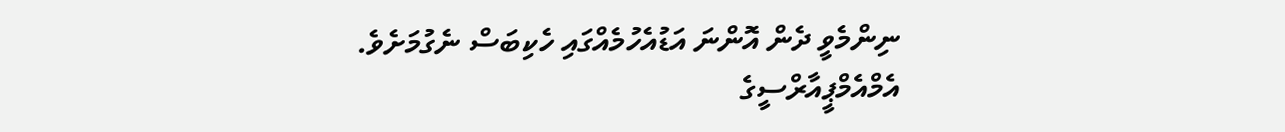ނިންމެވީ ދެން އޮންނަ އަޑުއެހުމެއްގައި ހެކިބަސް ނެގުމަށެވެ.
އެމްއެމްޕީއާރްސީގެ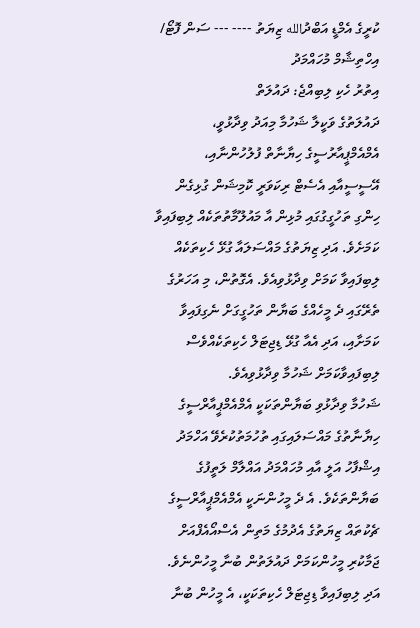ކުރީގެ އެމްޑީ އަބްދުالله ޒިޔަތު ---- --- ސަން ފޮޓޯ/ އިހްތިޝާމް މުހައްމަދު
އިތުރު ހެކި ލިބިއްޖެ: ދައުލަތް
ދައުލަތުގެ ވަކީލާ ޝަހުމާ މިއަދު ވިދާޅުވީ، އެމްއެމްޕީއާރުސީގެ ހިޔާނާތް ފުލުހުންނާއި، އޭސީސީއާއި އެސެޓް ރިކަވަރީ ކޮމިޝަން ގުޅިގެން ހިންގި ތަހުގީގުގައި މުޅިން އާ މައުލޫމާތުތަކެއް ލިބިފައިވާ ކަމަށެވެ. އަދި ޒިޔަތުގެ މައްސަލައާ ގުޅޭ ހެކިތަކެއް ލިބިފައިވާ ކަމަށް ވިދާޅުވިއެވެ. އެގޮތުން، މި އަހަރުގެ ތެރޭގައި ދެ މީހެއްގެ ބަޔާން ތަހުގީގަށް ނެގިފައިވާ ކަމަށާއި، އަދި އެއާ ގުޅޭ ޑިޖިޓަލް ހެކިތަކެއްވެސް ލިބިފައިވާކަމަށް ޝަހުމާ ވިދާޅުވިއެވެ.
ޝަހުމާ ވިދާޅުވި ބަޔާންތަކަކީ އެމްއެމްޕީއާރްސީގެ ހިޔާނާތުގެ މައްސަލައިގައި ތުހުމަތުކުރެވޭ އަހްމަދު އިޝްފާހު އަލީ އާއި މުހައްމަދު އައްލާމް ލަތީފުގެ ބަޔާންތަކެވެ. އެ ދެ މީހުންނަކީ އެމްއެމްޕީއާރްސީގެ ޗެކުތައް ޒިޔަތުގެ އެދުމުގެ މަތިން އެސްއޯއެފްއަށް ޖަމާކުރި މީހުންކަމަށް ދައުލަތުން ބުނާ މީހުންނެވެ. އަދި ލިބިފައިވާ ޑިޖިޓަލް ހެކިތަކަކީ، އެ މީހުން ބުނާ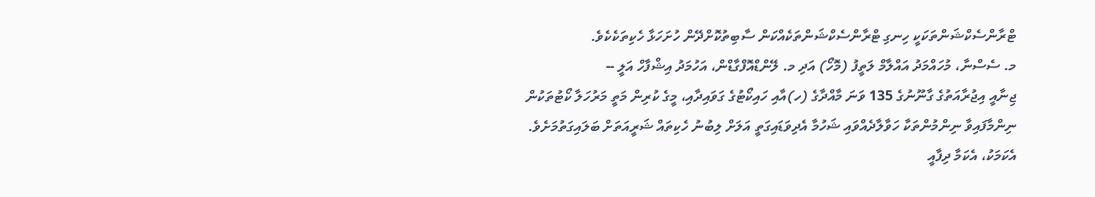ޓްރާންސެކްޝަންތަކަކީ ހިނގި ޓްރާންސެކްޝަންތަކެއްކަން ސާބިތުކޮށްދޭން ހުށަހަޅާ ހެކިތަކެކެވެ.
މ. ސެސްނާ، މުހައްމަދު އައްލާމް ލަތީފު (މޮހޯ) އަދި މ. ލޭންޑްއޮފްގާޑްން، އަހުމަދު އިޝްފާހް އަލީ --
ޖިނާއީ އިޖުރާއަތުގެ ގާނޫނުގެ 135 ވަނަ މާއްދާގެ (ހ)އާއި ހައިކޯޓުގެ ގަވައިދާއި، މީގެ ކުރިން މަތީ މަރުހަލާ ކޯޓުތަކުން ނިންމާފައިވާ ނިންމުންތަކާ ހަވާލާދެއްވައި ޝަހުމާ އެދިވަޑައިގަތީ އަލަށް ލިބުނު ހެކިތައް ޝަރީއަތަށް ބަލައިގަތުމަށެވެ. އެކަމަކު، އެކަމާ ދިފާއީ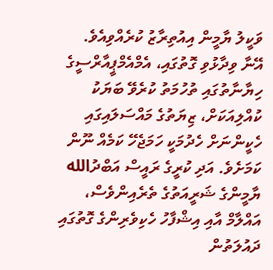ވަކީލު ޔާމީން އިއުތިރާޒު ކުރެއްވިއެވެ. އޭނާ ވިދާޅުވި ގޮތުގައި، އެމްއެމްޕީއާރްސީގެ ހިޔާނާތުގައި ތުހުމަތު ކުރެވޭ ބަޔަކު ކުއްލިއަކަށް، ޒިޔަތުގެ މައްސަލައިގައި ހެކީންނަށް ހެދުމަކީ ހަމަޖެހޭ ކަމެއް ނޫން ކަމަށެވެ. އަދި ކުރީގެ ރައީސް އަބްދުالله ޔާމީންގެ ޝަރީއަތުގެ ތެރެއިންވެސް، އައްލާމް އާއި އިޝްފާހު ހެކިވެރިންގެ ގޮތުގައި ދައުލަތުން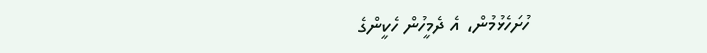ހުށަހެޅުމުން، އެ ދެމީހުން ހެކީންގެ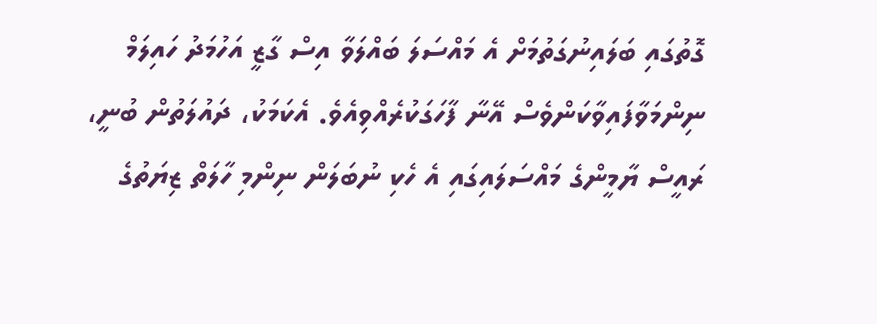ގޮތުގައި ބަލައިނުގަތުމަށް އެ މައްސަލަ ބައްލަވާ އިސް ގާޒީ އަހުމަދު ހައިލަމް ނިންމަވާފައިވާކަންވެސް އޭނާ ފާހަގަކުރެއްވިއެވެ. އެކަމަކު، ދައުލަތުން ބުނީ، ރައީސް ޔާމީންގެ މައްސަލައިގައި އެ ހެކި ނުބަލަން ނިންމި ހާލަތް ޒިޔަތުގެ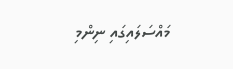މައްސަލައިގައި ނިންމި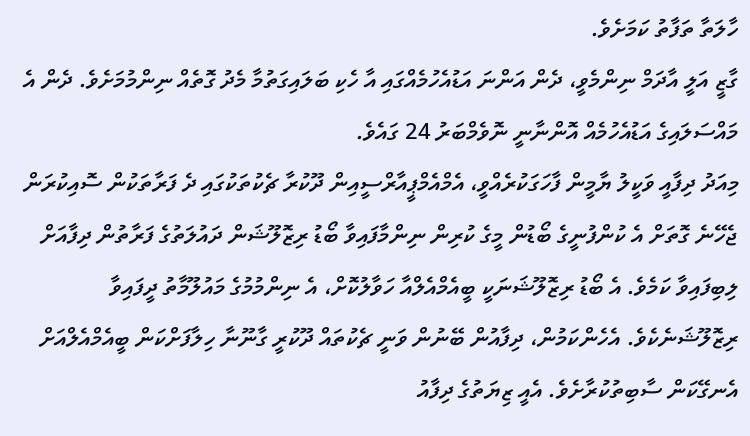ހާލަތާ ތަފާތު ކަމަށެވެ.
ގާޒީ އަލީ އާދަމް ނިންމެވީ، ދެން އަންނަ އަޑުއެހުމެއްގައި އާ ހެކި ބަލައިގަތުމާ މެދު ގޮތެއް ނިންމުމަށެވެ. ދެން އެ މައްސަލައިގެ އަޑުއެހުމެއް އޮންނާނީ ނޮވެމްބަރު 24 ގައެވެ.
މިއަދު ދިފާއީ ވަކީލު ޔާމީން ފާހަގަކުރެއްވީ، އެމްއެމްޕީއާރްސީއިން ދޫކުރާ ޗެކުތަކުގައި ދެ ފަރާތަކުން ސޮއިކުރަން ޖެހޭނެ ގޮތަށް އެ ކުންފުނީގެ ބޯޑުން މީގެ ކުރިން ނިންމާފައިވާ ބޯޑު ރިޒޮލޫޝަން ދައުލަތުގެ ފަރާތުން ދިފާއަށް ލިބިފައިވާ ކަމެވެ. އެ ބޯޑު ރިޒޮލޫޝަނަކީ ބީއެމްއެލްއާ ހަވާލުކޮށް، އެ ނިންމުމުގެ މައުލޫމާތު ދީފައިވާ ރިޒޮލޫޝަނެކެވެ. އެހެންކަމުން، ދިފާއުން ބޭނުން ވަނީ ޗެކުތައް ދޫކުރީ ގާނޫނާ ހިލާފަށްކަން ބީއެމްއެލްއަށް އެނގޭކަން ސާބިތުކުރާށެވެ. އެއީ ޒިޔަތުގެ ދިފާއު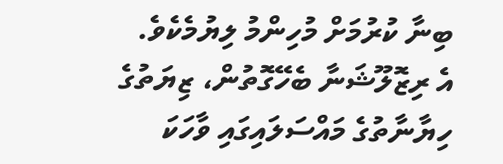ބިނާ ކުރުމަށް މުހިންމު ލިޔުމެކެވެ. އެ ރިޒޮލޫޝަނާ ބެހޭގޮތުން، ޒިޔަތުގެ ހިޔާނާތުގެ މައްސަލައިގައި ވާހަކަ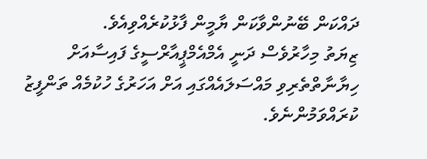ދައްކަން ބޭނުންވާކަން ޔާމީން ފާޅުކުރެއްވިއެވެ.
ޒިޔަތު މިހާރުވެސް ދަނީ އެމްއެމްޕީއާރްސީގެ ފައިސާއަށް ހިޔާނާތްތެރިވި މައްސަލައެއްގައި އަށް އަހަރުގެ ހުކުމެއް ތަންފީޒު ކުރައްވަމުންނެވެ.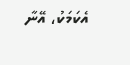އެކަމަކު، އޭނާ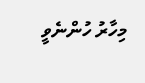މިހާރު ހުންނެވީ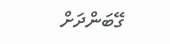ގޭބަންދަށް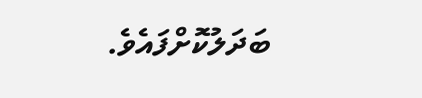ބަދަލުކޮށްފައެވެ.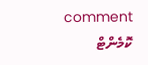comment ކޮމެންޓް